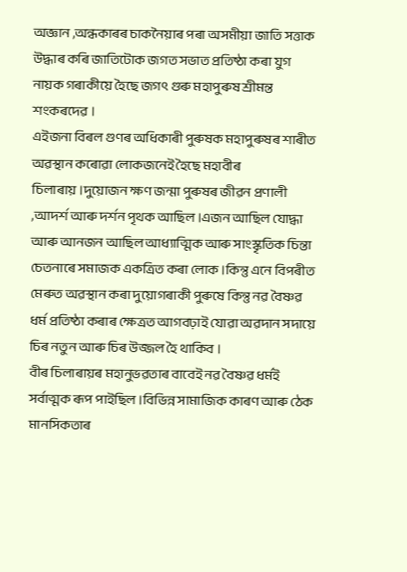অজ্ঞান ,অন্ধকাৰৰ চাকনৈয়াৰ পৰা অসমীয়া জাতি সত্তাক উদ্ধাৰ কৰি জাতিটোক জগত সভাত প্ৰতিষ্ঠা কৰা যুগ নায়ক গৰাকীয়ে হৈছে জগৎ গুৰু মহাপুৰুষ শ্ৰীমন্ত শংকৰদেৱ ।
এইজনা বিৰল গুণৰ অধিকাৰী পুৰুষক মহাপুৰুষৰ শাৰীত অৱস্থান কৰোৱা লোকজনেই হৈছে মহাবীৰ চিলাৰায়।দুয়োজন ক্ষণ জন্মা পুৰুষৰ জীৱন প্ৰণালী ,আদৰ্শ আৰু দৰ্শন পৃথক আছিল।এজন আছিল যোদ্ধা আৰু আনজন আছিল আধ্যাত্মিক আৰু সাংস্কৃতিক চিন্তা চেতনাৰে সমাজক একত্ৰিত কৰা লোক ।কিন্তু এনে বিপৰীত মেৰুত অৱস্থান কৰা দুয়োগৰাকী পুৰুষে কিন্তু নৱ বৈষ্ণৱ ধৰ্ম প্ৰতিষ্ঠা কৰাৰ ক্ষেত্ৰত আগবঢ়াই যোৱা অৱদান সদায়ে চিৰ নতুন আৰু চিৰ উজ্জল হৈ থাকিব ।
বীৰ চিলাৰায়ৰ মহানুভৱতাৰ বাবেই নৱ বৈষ্ণৱ ধৰ্মই সৰ্বাত্মক ৰূপ পাইছিল ।বিভিন্ন সামাজিক কাৰণ আৰু ঠেক মানসিকতাৰ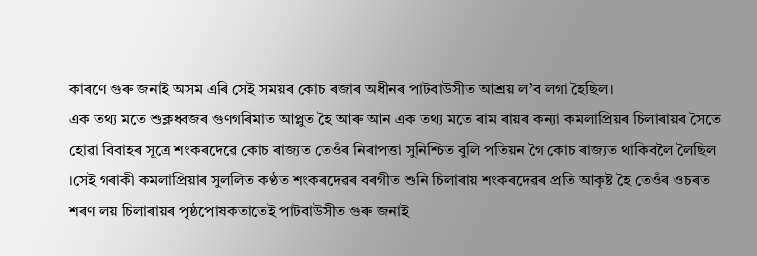কাৰণে গুৰু জনাই অসম এৰি সেই সময়ৰ কোচ ৰজাৰ অধীনৰ পাটবাউসীত আশ্ৰয় ল’ব লগা হৈছিল।
এক তথ্য মতে শুক্লধ্বজৰ গুণগৰিমাত আপ্লুত হৈ আৰু আন এক তথ্য মতে ৰাম ৰায়ৰ কন্যা কমলাপ্ৰিয়ৰ চিলাৰায়ৰ সৈতে হোৱা বিবাহৰ সূত্ৰে শংকৰদেৱে কোচ ৰাজ্যত তেওঁৰ নিৰাপত্তা সুনিশ্চিত বুলি পতিয়ন গৈ কোচ ৰাজ্যত থাকিবলৈ লৈছিল ।সেই গৰাকী কমলাপ্ৰিয়াৰ সুললিত কণ্ঠত শংকৰদেৱৰ বৰগীত শুনি চিলাৰায় শংকৰদেৱৰ প্ৰতি আকৃষ্ট হৈ তেওঁৰ ওচৰত শৰণ লয় চিলাৰায়ৰ পৃষ্ঠপোষকতাতেই পাটবাউসীত গুৰু জনাই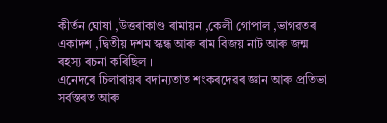কীৰ্তন ঘোষা ,উত্তৰাকাণ্ড ৰামায়ন ,কেলী গোপাল ,ভাগৱতৰ একাদশ ,দ্বিতীয় দশম স্কন্ধ আৰু ৰাম বিজয় নাট আৰু জন্ম ৰহস্য ৰচনা কৰিছিল ।
এনেদৰে চিলাৰায়ৰ বদান্যতাত শংকৰদেৱৰ জ্ঞান আৰু প্ৰতিভা সৰ্বস্তৰত আৰু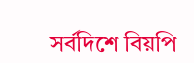সৰ্বদিশে বিয়পি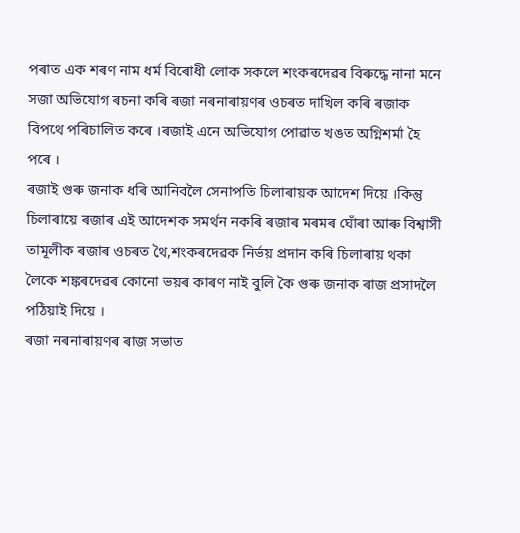পৰাত এক শৰণ নাম ধৰ্ম বিৰোধী লোক সকলে শংকৰদেৱৰ বিৰুদ্ধে নানা মনে সজা অভিযোগ ৰচনা কৰি ৰজা নৰনাৰায়ণৰ ওচৰত দাখিল কৰি ৰজাক বিপথে পৰিচালিত কৰে ।ৰজাই এনে অভিযোগ পোৱাত খঙত অগ্নিশৰ্মা হৈ পৰে ।
ৰজাই গুৰু জনাক ধৰি আনিবলৈ সেনাপতি চিলাৰায়ক আদেশ দিয়ে ।কিন্তু চিলাৰায়ে ৰজাৰ এই আদেশক সমৰ্থন নকৰি ৰজাৰ মৰমৰ ঘোঁৰা আৰু বিশ্বাসী তামূলীক ৰজাৰ ওচৰত থৈ,শংকৰদেৱক নিৰ্ভয় প্ৰদান কৰি চিলাৰায় থকা লৈকে শঙ্কৰদেৱৰ কোনো ভয়ৰ কাৰণ নাই বুলি কৈ গুৰু জনাক ৰাজ প্ৰসাদলৈ পঠিয়াই দিয়ে ।
ৰজা নৰনাৰায়ণৰ ৰাজ সভাত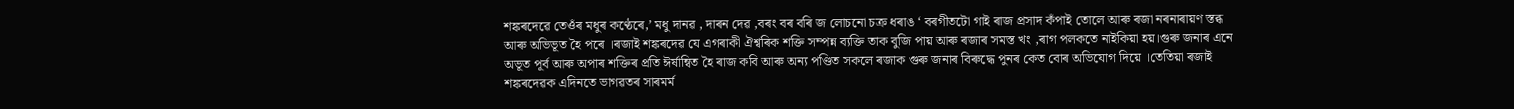শঙ্কৰদেৱে তেওঁৰ মধুৰ কণ্ঠেৰে,’ মধু দানৱ , দাৰন দেৱ ,বৰং বৰ বৰি জ লোচনো চক্ৰ ধৰাঙ ‘ বৰগীতটো গাই ৰাজ প্ৰসাদ কঁপাই তোলে আৰু ৰজা নৰনাৰায়ণ স্তব্ধ আৰু অভিভূত হৈ পৰে ।ৰজাই শঙ্কৰদেৱ যে এগৰাকী ঐশ্বৰিক শক্তি সম্পন্ন ব্যক্তি তাক বুজি পায় আৰু ৰজাৰ সমস্ত খং ,ৰাগ পলকতে নাইকিয়া হয়।গুৰু জনাৰ এনে অভূত পূৰ্ব আৰু অপাৰ শক্তিৰ প্ৰতি ঈৰ্ষান্বিত হৈ ৰাজ কবি আৰু অন্য পণ্ডিত সকলে ৰজাক গুৰু জনাৰ বিৰুদ্ধে পুনৰ কেত বোৰ অভিযোগ দিয়ে ।তেতিয়া ৰজাই শঙ্কৰদেৱক এদিনতে ভাগৱতৰ সাৰমৰ্ম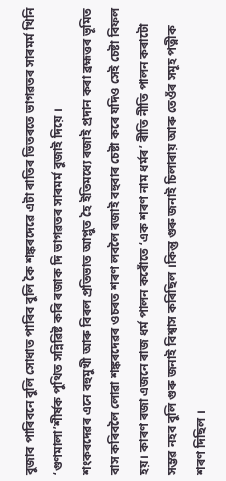বুজাব পাৰিবনে বুলি সোধাত পাৰিব বুলি কৈ শঙ্কৰদেৱে এটা ৰাতিৰ ভিতৰতে ভাগৱতৰ সাৰমৰ্ম খিনি ‘গুণমালা’শীৰ্ষক পুথিত সন্নিৱিষ্ট কৰি ৰজাক দি ভাগৱতৰ সাৰমৰ্ম বুজাই দিয়ে ।
শংকৰদেৱৰ এনে বহুমুখী আৰু বিৰল প্ৰতিভাত আপ্লুত হৈ ইতিমধ্যে ৰজাই প্ৰদান কৰা ব্ৰহ্মত্তৰ ভূমিত বাস কৰিবলৈ লোৱা শঙ্কৰদেৱৰ ওচৰত শৰণ লবলৈ ৰজাই বহুবাৰ চেষ্টা কৰে যদিও সেই চেষ্টা বিফল হয়। কাৰণ ৰজা এজনে ৰাজ ধৰ্ম পালন কৰোঁতে ‘এক শৰণ নাম ধৰ্মৰ’ ৰীতি নীতি পালন কৰাটো সম্ভৱ নহব বুলি গুৰু জনাই বিশ্বাস কৰিছিল ।কিন্তু গুৰু জনাই চিলাৰায় আৰু তেওঁৰ সমূহ পত্নীক শৰণ দিছিল ।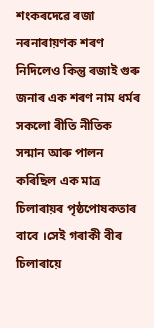শংকৰদেৱে ৰজা নৰনাৰায়ণক শৰণ নিদিলেও কিন্তু ৰজাই গুৰু জনাৰ এক শৰণ নাম ধৰ্মৰ সকলো ৰীতি নীতিক সন্মান আৰু পালন কৰিছিল এক মাত্ৰ চিলাৰায়ৰ পৃষ্ঠপোষকতাৰ বাবে ।সেই গৰাকী বীৰ চিলাৰায়ে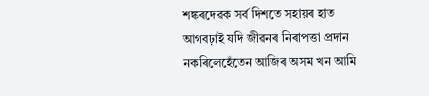শঙ্কৰদেৱক সৰ্ব দিশতে সহায়ৰ হাত আগবঢ়াই যদি জীৱনৰ নিৰাপত্তা প্ৰদান নকৰিলেহেঁতেন আজিৰ অসম খন আমি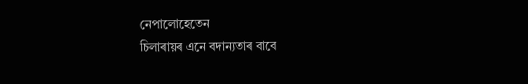নেপালোহেতেন
চিলাৰায়ৰ এনে বদান্যতাৰ বাবে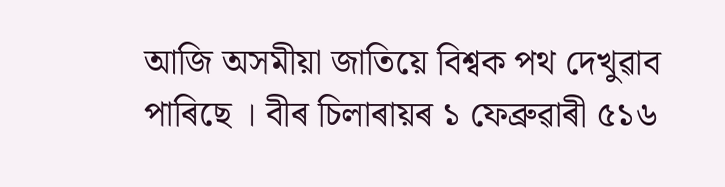আজি অসমীয়া জাতিয়ে বিশ্বক পথ দেখুৱাব পাৰিছে । বীৰ চিলাৰায়ৰ ১ ফেব্ৰুৱাৰী ৫১৬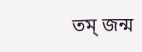তম্ জন্ম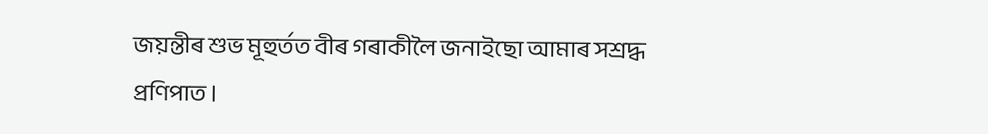জয়ন্তীৰ শুভ মূহুৰ্তত বীৰ গৰাকীলৈ জনাইছো আমাৰ সশ্ৰদ্ধ প্ৰণিপাত ।